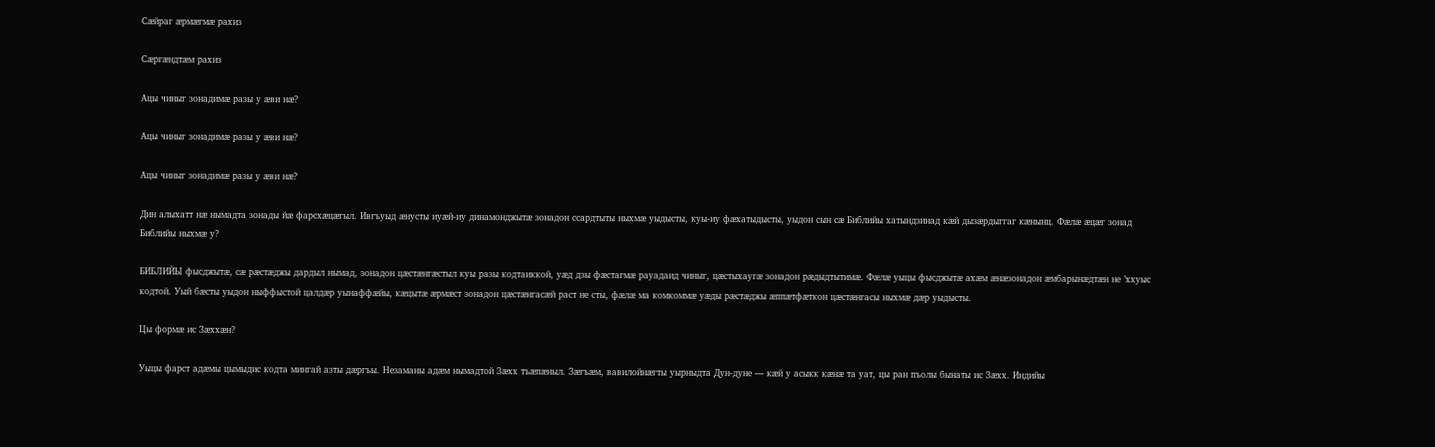Сӕйраг ӕрмӕгмӕ рахиз

Сӕргӕндтӕм рахиз

Ацы чиныг зонадимӕ разы у ӕви нӕ?

Ацы чиныг зонадимӕ разы у ӕви нӕ?

Ацы чиныг зонадимӕ разы у ӕви нӕ?

Дин алыхатт нӕ нымадта зонады йӕ фарсхӕцӕгыл. Ивгъуыд ӕнусты иуӕй-иу динамонджытӕ зонадон ссардтыты ныхмӕ уыдысты, куы-иу фӕхатыдысты, уыдон сын сӕ Библийы хатындзинад кӕй дызӕрдыггаг кӕнынц. Фӕлӕ ӕцӕг зонад Библийы ныхмӕ у?

БИБЛИЙЫ фысджытӕ, сӕ рӕстӕджы дардыл нымад, зонадон цӕстӕнгӕстыл куы разы кодтаиккой, уӕд дзы фӕстагмӕ рауадаид чиныг, цӕстыхаугӕ зонадон рӕдыдтытимӕ. Фӕлӕ уыцы фысджытӕ ахӕм ӕнӕзонадон ӕмбарынӕдтӕн не ’ххуыс кодтой. Уый бӕсты уыдон ныффыстой цалдӕр уынаффӕйы, кӕцытӕ ӕрмӕст зонадон цӕстӕнгасӕй раст не сты, фӕлӕ ма комкоммӕ уӕды рӕстӕджы ӕппӕтфӕткон цӕстӕнгасы ныхмӕ дӕр уыдысты.

Цы формӕ ис Зӕххӕн?

Уыцы фарст адӕмы цымыдис кодта мингай азты дӕргъы. Незаманы адӕм нымадтой Зӕхх тъӕпӕныл. Зӕгъӕм, вавилойнӕгты уырныдта Дун-дуне — кӕй у асыкк кӕнӕ та уат, цы ран пъолы бынаты ис Зӕхх. Индийы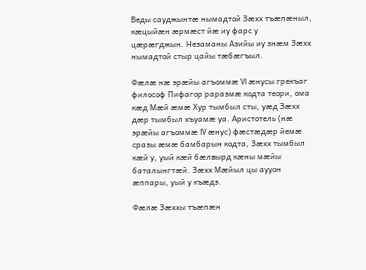Веды сауджынтӕ нымадтой Зӕхх тъӕпӕныл, кӕцыйӕн ӕрмӕст йӕ иу фарс у цӕрӕгджын. Незаманы Азийы иу знӕм Зӕхх нымадтой стыр цайы тӕбӕгъыл.

Фӕлӕ нӕ эрӕйы агъоммӕ VI ӕнусы грекъаг философ Пифагор раразмӕ кодта теори, ома кӕд Мӕй ӕмӕ Хур тымбыл сты, уӕд Зӕхх дӕр тымбыл хъуамӕ уа. Аристотель (нӕ эрӕйы агъоммӕ IV ӕнус) фӕстӕдӕр йемӕ сразы ӕмӕ бамбарын кодта, Зӕхх тымбыл кӕй у, уый кӕй бӕлвырд кӕны мӕйы баталынгтӕй. Зӕхх Мӕйыл цы аууон ӕппары, уый у къӕдз.

Фӕлӕ Зӕххы тъӕпӕн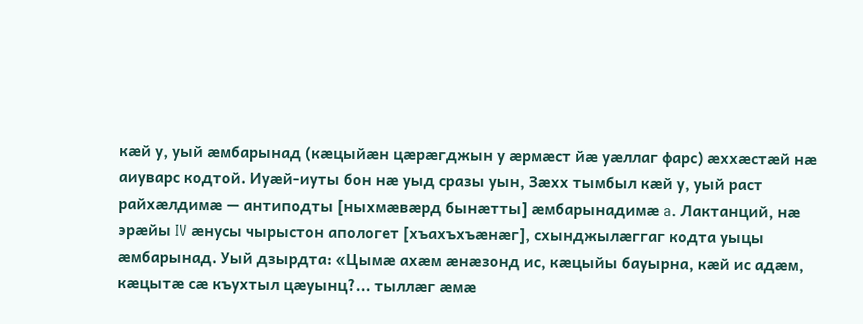кӕй у, уый ӕмбарынад (кӕцыйӕн цӕрӕгджын у ӕрмӕст йӕ уӕллаг фарс) ӕххӕстӕй нӕ аиуварс кодтой. Иуӕй-иуты бон нӕ уыд сразы уын, Зӕхх тымбыл кӕй у, уый раст райхӕлдимӕ — антиподты [ныхмӕвӕрд бынӕтты] ӕмбарынадимӕ a. Лактанций, нӕ эрӕйы IV ӕнусы чырыстон апологет [хъахъхъӕнӕг], схынджылӕггаг кодта уыцы ӕмбарынад. Уый дзырдта: «Цымӕ ахӕм ӕнӕзонд ис, кӕцыйы бауырна, кӕй ис адӕм, кӕцытӕ сӕ къухтыл цӕуынц?... тыллӕг ӕмӕ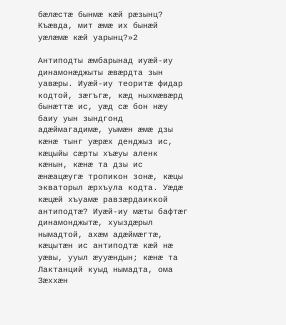бӕлӕстӕ бынмӕ кӕй рӕзынц? Къӕвда, мит ӕмӕ их бынӕй уӕлӕмӕ кӕй уарынц?»2

Антиподты ӕмбарынад иуӕй-иу динамонӕджыты ӕвӕрдта зын уавӕры. Иуӕй-иу теоритӕ фидар кодтой, зӕгъгӕ, кӕд ныхмӕвӕрд бынӕттӕ ис, уӕд сӕ бон нӕу баиу уын зындгонд адӕймагадимӕ, уымӕн ӕмӕ дзы кӕнӕ тынг уӕрӕх денджыз ис, кӕцыйы сӕрты хъӕуы аленк кӕнын, кӕнӕ та дзы ис ӕнӕацӕугӕ тропикон зонӕ, кӕцы экваторыл ӕрхъула кодта. Уӕдӕ кӕцӕй хъуамӕ равзӕрдаиккой антиподтӕ? Иуӕй-иу мӕты бафтӕг динамонджытӕ, хуыздӕрыл нымадтой, ахӕм адӕймӕгтӕ, кӕцытӕн ис антиподтӕ кӕй нӕ уӕвы, ууыл ӕууӕндын; кӕнӕ та Лактанций куыд нымадта, ома Зӕххӕн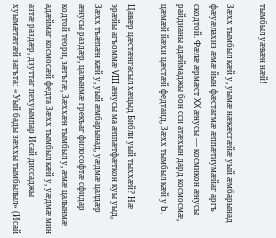тымбыл уӕвӕн нӕй!

Зӕхх тымбыл кӕй у, уымӕ нӕкӕсгӕйӕ уый ӕмбарынад фӕуӕлахиз ӕмӕ йын фӕстагмӕ ӕппӕтиумӕйаг аргъ скодтой. Фӕлӕ ӕрмӕст XX ӕнусы — космикон ӕнусы райдианы адӕймаджы бон сси атӕхын дард космосмӕ, цӕмӕй йӕхи цӕстӕй федтаид, Зӕхх тымбыл кӕй у b.

Цавӕр цӕстӕнгасыл хӕцыд Библи уый тыххӕй? Нӕ эрӕйы агъоммӕ VIII ӕнусы ма ӕппӕтфӕткон куы уыд, Зӕхх тъӕпӕн кӕй у, уый ӕмбарынад, уӕдмӕ цалдӕр ӕнусы раздӕр, цалынмӕ грекъаг философтӕ сфидар кодтой теори, зӕгъгӕ, Зӕххӕн тымбыл у, ӕмӕ цалынмӕ адӕймаг космосӕй федта Зӕхх тымбыл кӕй у, уӕдмӕ мин азтӕ раздӕр, дзуттаг пехуымпар Исай диссаджы хуымӕтӕгӕй загъта: «Уый бады зӕххы тымбылыл» (Исай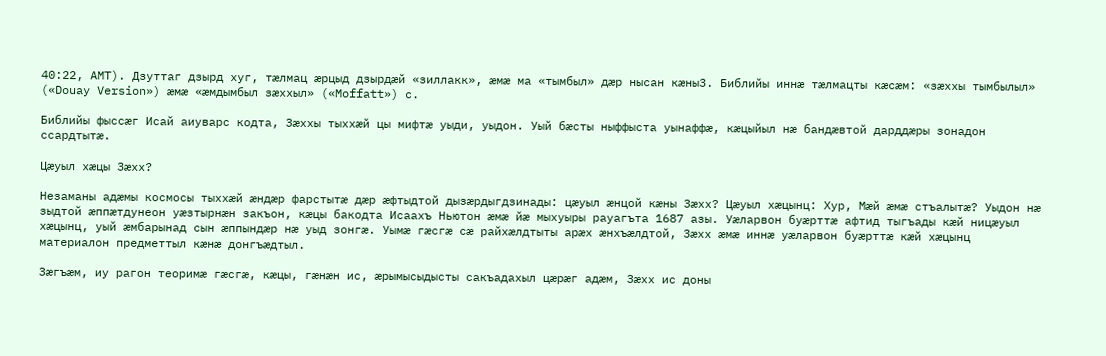40:22, АМТ). Дзуттаг дзырд хуг, тӕлмац ӕрцыд дзырдӕй «зиллакк», ӕмӕ ма «тымбыл» дӕр нысан кӕны3. Библийы иннӕ тӕлмацты кӕсӕм: «зӕххы тымбылыл» («Douay Version») ӕмӕ «ӕмдымбыл зӕххыл» («Moffatt») c.

Библийы фыссӕг Исай аиуварс кодта, Зӕххы тыххӕй цы мифтӕ уыди, уыдон. Уый бӕсты ныффыста уынаффӕ, кӕцыйыл нӕ бандӕвтой дарддӕры зонадон ссардтытӕ.

Цӕуыл хӕцы Зӕхх?

Незаманы адӕмы космосы тыххӕй ӕндӕр фарстытӕ дӕр ӕфтыдтой дызӕрдыгдзинады: цӕуыл ӕнцой кӕны Зӕхх? Цӕуыл хӕцынц: Хур, Мӕй ӕмӕ стъалытӕ? Уыдон нӕ зыдтой ӕппӕтдунеон уӕзтырнӕн закъон, кӕцы бакодта Исаахъ Ньютон ӕмӕ йӕ мыхуыры рауагъта 1687 азы. Уӕларвон буӕрттӕ афтид тыгъады кӕй ницӕуыл хӕцынц, уый ӕмбарынад сын ӕппындӕр нӕ уыд зонгӕ. Уымӕ гӕсгӕ сӕ райхӕлдтыты арӕх ӕнхъӕлдтой, Зӕхх ӕмӕ иннӕ уӕларвон буӕрттӕ кӕй хӕцынц материалон предметтыл кӕнӕ донгъӕдтыл.

Зӕгъӕм, иу рагон теоримӕ гӕсгӕ, кӕцы, гӕнӕн ис, ӕрымысыдысты сакъадахыл цӕрӕг адӕм, Зӕхх ис доны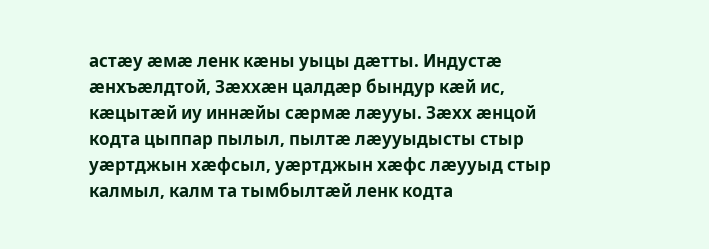астӕу ӕмӕ ленк кӕны уыцы дӕтты. Индустӕ ӕнхъӕлдтой, Зӕххӕн цалдӕр бындур кӕй ис, кӕцытӕй иу иннӕйы сӕрмӕ лӕууы. Зӕхх ӕнцой кодта цыппар пылыл, пылтӕ лӕууыдысты стыр уӕртджын хӕфсыл, уӕртджын хӕфс лӕууыд стыр калмыл, калм та тымбылтӕй ленк кодта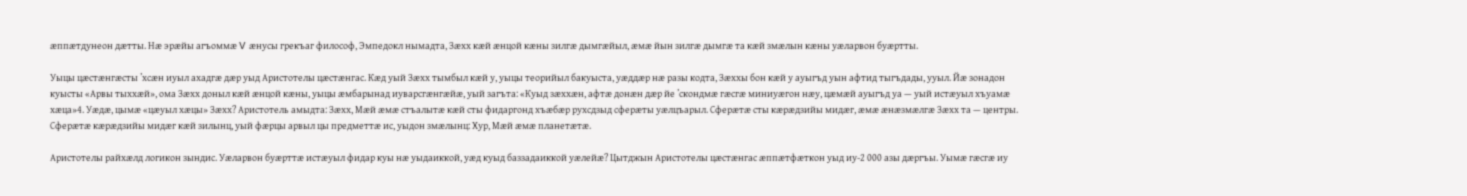ӕппӕтдунеон дӕтты. Нӕ эрӕйы агъоммӕ V ӕнусы грекъаг философ, Эмпедокл нымадта, Зӕхх кӕй ӕнцой кӕны зилгӕ дымгӕйыл, ӕмӕ йын зилгӕ дымгӕ та кӕй змӕлын кӕны уӕларвон буӕртты.

Уыцы цӕстӕнгӕсты ’хсӕн иуыл ахадгӕ дӕр уыд Аристотелы цӕстӕнгас. Кӕд уый Зӕхх тымбыл кӕй у, уыцы теорийыл бакуыста, уӕддӕр нӕ разы кодта, Зӕххы бон кӕй у ауыгъд уын афтид тыгъдады, ууыл. Йӕ зонадон куысты «Арвы тыххӕй», ома Зӕхх доныл кӕй ӕнцой кӕны, уыцы ӕмбарынад иуварсгӕнгӕйӕ, уый загъта: «Куыд зӕххӕн, афтӕ донӕн дӕр йе ’скондмӕ гӕсгӕ миниуӕгон нӕу, цӕмӕй ауыгъд уа — уый истӕуыл хъуамӕ хӕца»4. Уӕдӕ, цымӕ «цӕуыл хӕцы» Зӕхх? Аристотель амыдта: Зӕхх, Мӕй ӕмӕ стъалытӕ кӕй сты фидаргонд хъӕбӕр рухсдзыд сферӕты уӕлцъарыл. Сферӕтӕ сты кӕрӕдзийы мидӕг, ӕмӕ ӕнӕзмӕлгӕ Зӕхх та — центры. Сферӕтӕ кӕрӕдзийы мидӕг кӕй зилынц, уый фӕрцы арвыл цы предметтӕ ис, уыдон змӕлынц: Хур, Мӕй ӕмӕ планетӕтӕ.

Аристотелы райхӕлд логикон зындис. Уӕларвон буӕрттӕ истӕуыл фидар куы нӕ уыдаиккой, уӕд куыд баззадаиккой уӕлейӕ? Цытджын Аристотелы цӕстӕнгас ӕппӕтфӕткон уыд иу-2 000 азы дӕргъы. Уымӕ гӕсгӕ иу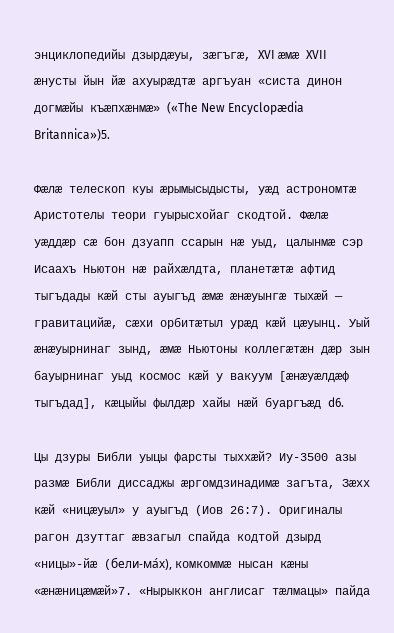энциклопедийы дзырдӕуы, зӕгъгӕ, XVI ӕмӕ XVII ӕнусты йын йӕ ахуырӕдтӕ аргъуан «систа динон догмӕйы къӕпхӕнмӕ» («The New Encyclopædia Britannica»)5.

Фӕлӕ телескоп куы ӕрымысыдысты, уӕд астрономтӕ Аристотелы теори гуырысхойаг скодтой. Фӕлӕ уӕддӕр сӕ бон дзуапп ссарын нӕ уыд, цалынмӕ сэр Исаахъ Ньютон нӕ райхӕлдта, планетӕтӕ афтид тыгъдады кӕй сты ауыгъд ӕмӕ ӕнӕуынгӕ тыхӕй — гравитацийӕ, сӕхи орбитӕтыл урӕд кӕй цӕуынц. Уый ӕнӕуырнинаг зынд, ӕмӕ Ньютоны коллегӕтӕн дӕр зын бауырнинаг уыд космос кӕй у вакуум [ӕнӕуӕлдӕф тыгъдад], кӕцыйы фылдӕр хайы нӕй буаргъӕд d6.

Цы дзуры Библи уыцы фарсты тыххӕй? Иу-3500 азы размӕ Библи диссаджы ӕргомдзинадимӕ загъта, Зӕхх кӕй «ницӕуыл» у ауыгъд (Иов 26:7). Оригиналы рагон дзуттаг ӕвзагыл спайда кодтой дзырд «ницы»-йӕ (бели-ма́х), комкоммӕ нысан кӕны «ӕнӕницӕмӕй»7. «Нырыккон англисаг тӕлмацы» пайда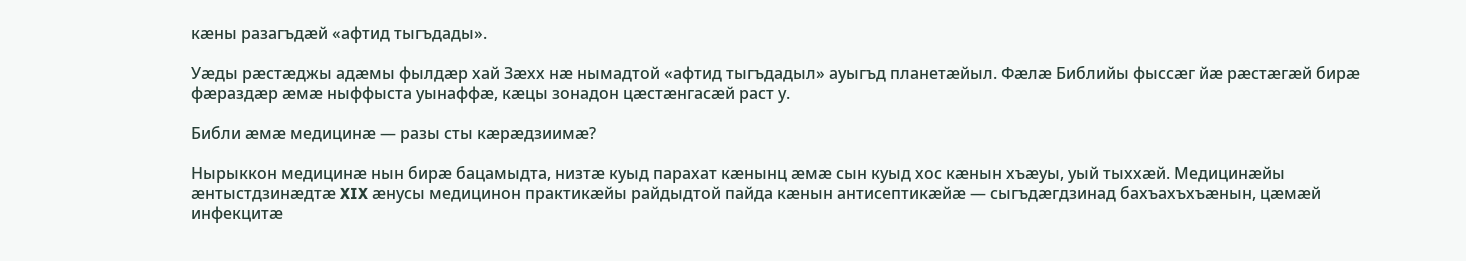кӕны разагъдӕй «афтид тыгъдады».

Уӕды рӕстӕджы адӕмы фылдӕр хай Зӕхх нӕ нымадтой «афтид тыгъдадыл» ауыгъд планетӕйыл. Фӕлӕ Библийы фыссӕг йӕ рӕстӕгӕй бирӕ фӕраздӕр ӕмӕ ныффыста уынаффӕ, кӕцы зонадон цӕстӕнгасӕй раст у.

Библи ӕмӕ медицинӕ — разы сты кӕрӕдзиимӕ?

Нырыккон медицинӕ нын бирӕ бацамыдта, низтӕ куыд парахат кӕнынц ӕмӕ сын куыд хос кӕнын хъӕуы, уый тыххӕй. Медицинӕйы ӕнтыстдзинӕдтӕ XIX ӕнусы медицинон практикӕйы райдыдтой пайда кӕнын антисептикӕйӕ — сыгъдӕгдзинад бахъахъхъӕнын, цӕмӕй инфекцитӕ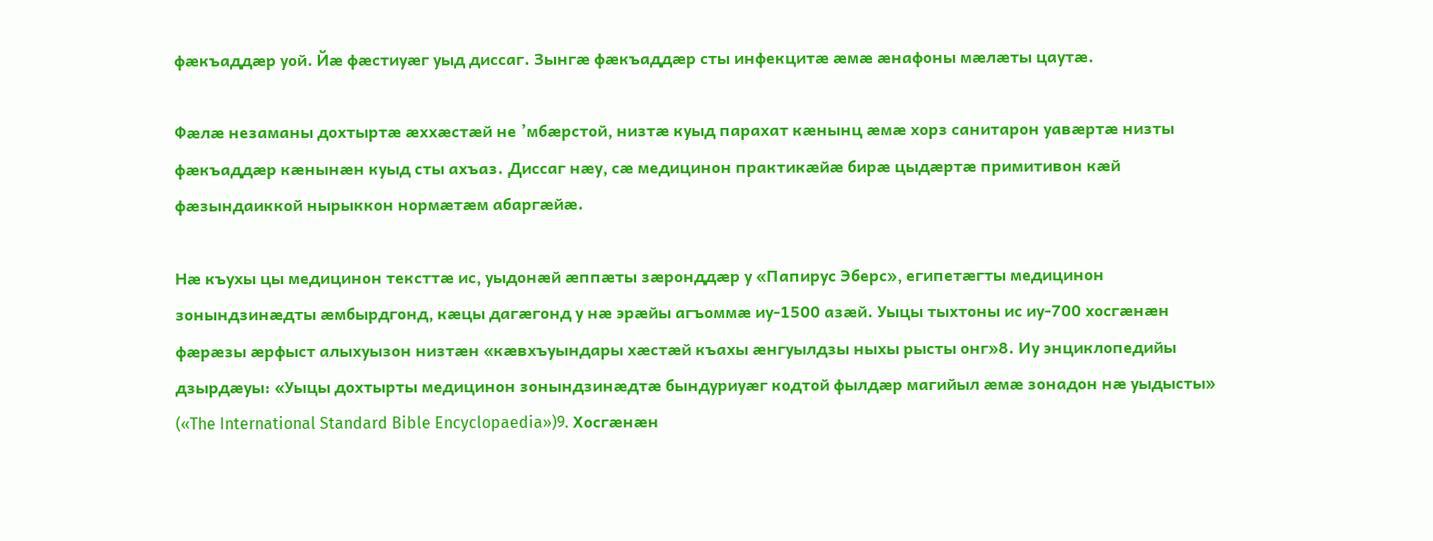фӕкъаддӕр уой. Йӕ фӕстиуӕг уыд диссаг. Зынгӕ фӕкъаддӕр сты инфекцитӕ ӕмӕ ӕнафоны мӕлӕты цаутӕ.

Фӕлӕ незаманы дохтыртӕ ӕххӕстӕй не ’мбӕрстой, низтӕ куыд парахат кӕнынц ӕмӕ хорз санитарон уавӕртӕ низты фӕкъаддӕр кӕнынӕн куыд сты ахъаз. Диссаг нӕу, сӕ медицинон практикӕйӕ бирӕ цыдӕртӕ примитивон кӕй фӕзындаиккой нырыккон нормӕтӕм абаргӕйӕ.

Нӕ къухы цы медицинон тексттӕ ис, уыдонӕй ӕппӕты зӕронддӕр у «Папирус Эберс», египетӕгты медицинон зонындзинӕдты ӕмбырдгонд, кӕцы дагӕгонд у нӕ эрӕйы агъоммӕ иу-1500 азӕй. Уыцы тыхтоны ис иу-700 хосгӕнӕн фӕрӕзы ӕрфыст алыхуызон низтӕн «кӕвхъуындары хӕстӕй къахы ӕнгуылдзы ныхы рысты онг»8. Иу энциклопедийы дзырдӕуы: «Уыцы дохтырты медицинон зонындзинӕдтӕ бындуриуӕг кодтой фылдӕр магийыл ӕмӕ зонадон нӕ уыдысты» («The International Standard Bible Encyclopaedia»)9. Хосгӕнӕн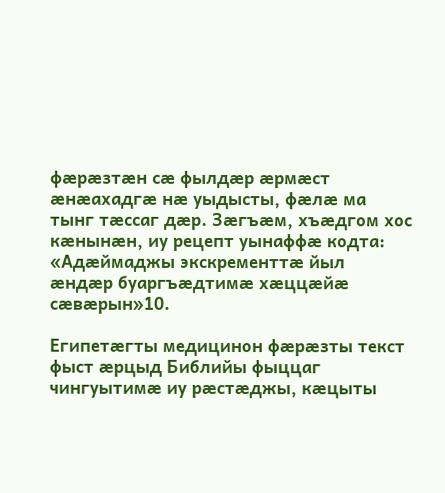фӕрӕзтӕн сӕ фылдӕр ӕрмӕст ӕнӕахадгӕ нӕ уыдысты, фӕлӕ ма тынг тӕссаг дӕр. Зӕгъӕм, хъӕдгом хос кӕнынӕн, иу рецепт уынаффӕ кодта: «Адӕймаджы экскременттӕ йыл ӕндӕр буаргъӕдтимӕ хӕццӕйӕ сӕвӕрын»10.

Египетӕгты медицинон фӕрӕзты текст фыст ӕрцыд Библийы фыццаг чингуытимӕ иу рӕстӕджы, кӕцыты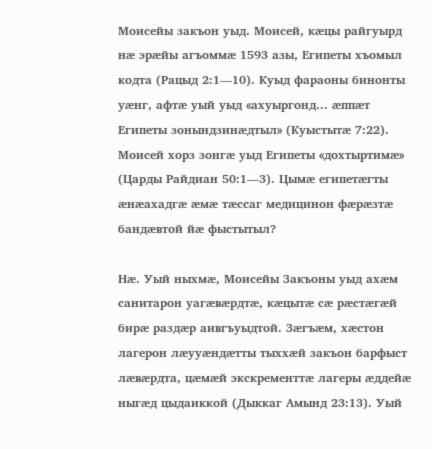Моисейы закъон уыд. Моисей, кӕцы райгуырд нӕ эрӕйы агъоммӕ 1593 азы, Египеты хъомыл кодта (Рацыд 2:1—10). Куыд фараоны бинонты уӕнг, афтӕ уый уыд «ахуыргонд... ӕппӕт Египеты зонындзинӕдтыл» (Куыстытӕ 7:22). Моисей хорз зонгӕ уыд Египеты «дохтыртимӕ» (Царды Райдиан 50:1—3). Цымӕ египетӕгты ӕнӕахадгӕ ӕмӕ тӕссаг медицинон фӕрӕзтӕ бандӕвтой йӕ фыстытыл?

Нӕ. Уый ныхмӕ, Моисейы Закъоны уыд ахӕм санитарон уагӕвӕрдтӕ, кӕцытӕ сӕ рӕстӕгӕй бирӕ раздӕр аивгъуыдтой. Зӕгъӕм, хӕстон лагерон лӕууӕндӕтты тыххӕй закъон барфыст лӕвӕрдта, цӕмӕй экскременттӕ лагеры ӕддейӕ ныгӕд цыдаиккой (Дыккаг Амынд 23:13). Уый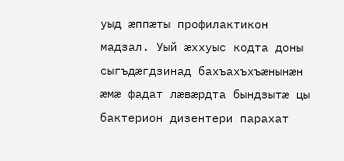уыд ӕппӕты профилактикон мадзал. Уый ӕххуыс кодта доны сыгъдӕгдзинад бахъахъхъӕнынӕн ӕмӕ фадат лӕвӕрдта бындзытӕ цы бактерион дизентери парахат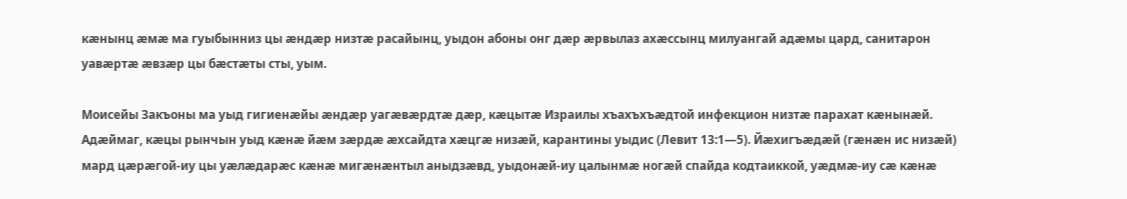кӕнынц ӕмӕ ма гуыбынниз цы ӕндӕр низтӕ расайынц, уыдон абоны онг дӕр ӕрвылаз ахӕссынц милуангай адӕмы цард, санитарон уавӕртӕ ӕвзӕр цы бӕстӕты сты, уым.

Моисейы Закъоны ма уыд гигиенӕйы ӕндӕр уагӕвӕрдтӕ дӕр, кӕцытӕ Израилы хъахъхъӕдтой инфекцион низтӕ парахат кӕнынӕй. Адӕймаг, кӕцы рынчын уыд кӕнӕ йӕм зӕрдӕ ӕхсайдта хӕцгӕ низӕй, карантины уыдис (Левит 13:1—5). Йӕхигъӕдӕй (гӕнӕн ис низӕй) мард цӕрӕгой-иу цы уӕлӕдарӕс кӕнӕ мигӕнӕнтыл аныдзӕвд, уыдонӕй-иу цалынмӕ ногӕй спайда кодтаиккой, уӕдмӕ-иу сӕ кӕнӕ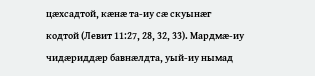цӕхсадтой, кӕнӕ та-иу сӕ скуынӕг кодтой (Левит 11:27, 28, 32, 33). Мардмӕ-иу чидӕриддӕр бавнӕлдта, уый-иу нымад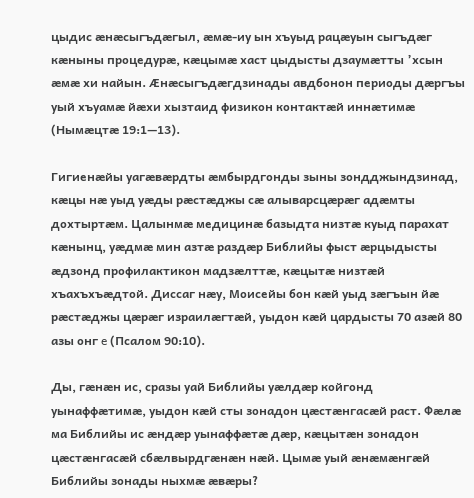цыдис ӕнӕсыгъдӕгыл, ӕмӕ-иу ын хъуыд рацӕуын сыгъдӕг кӕныны процедурӕ, кӕцымӕ хаст цыдысты дзаумӕтты ’хсын ӕмӕ хи найын. Ӕнӕсыгъдӕгдзинады авдбонон периоды дӕргъы уый хъуамӕ йӕхи хызтаид физикон контактӕй иннӕтимӕ (Нымӕцтӕ 19:1—13).

Гигиенӕйы уагӕвӕрдты ӕмбырдгонды зыны зондджындзинад, кӕцы нӕ уыд уӕды рӕстӕджы сӕ алыварсцӕрӕг адӕмты дохтыртӕм. Цалынмӕ медицинӕ базыдта низтӕ куыд парахат кӕнынц, уӕдмӕ мин азтӕ раздӕр Библийы фыст ӕрцыдысты ӕдзонд профилактикон мадзӕлттӕ, кӕцытӕ низтӕй хъахъхъӕдтой. Диссаг нӕу, Моисейы бон кӕй уыд зӕгъын йӕ рӕстӕджы цӕрӕг израилӕгтӕй, уыдон кӕй цардысты 70 азӕй 80 азы онг e (Псалом 90:10).

Ды, гӕнӕн ис, сразы уай Библийы уӕлдӕр койгонд уынаффӕтимӕ, уыдон кӕй сты зонадон цӕстӕнгасӕй раст. Фӕлӕ ма Библийы ис ӕндӕр уынаффӕтӕ дӕр, кӕцытӕн зонадон цӕстӕнгасӕй сбӕлвырдгӕнӕн нӕй. Цымӕ уый ӕнӕмӕнгӕй Библийы зонады ныхмӕ ӕвӕры?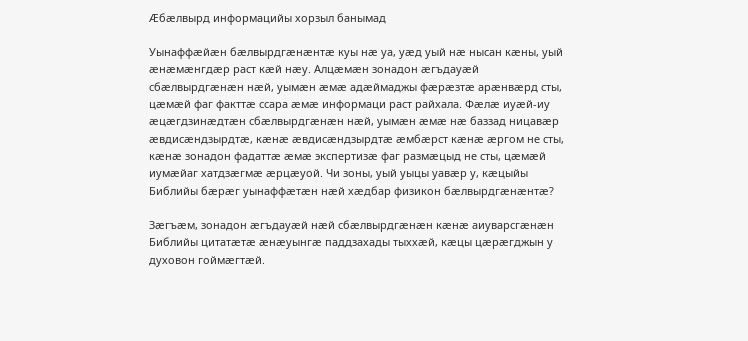Ӕбӕлвырд информацийы хорзыл банымад

Уынаффӕйӕн бӕлвырдгӕнӕнтӕ куы нӕ уа, уӕд уый нӕ нысан кӕны, уый ӕнӕмӕнгдӕр раст кӕй нӕу. Алцӕмӕн зонадон ӕгъдауӕй сбӕлвырдгӕнӕн нӕй, уымӕн ӕмӕ адӕймаджы фӕрӕзтӕ арӕнвӕрд сты, цӕмӕй фаг факттӕ ссара ӕмӕ информаци раст райхала. Фӕлӕ иуӕй-иу ӕцӕгдзинӕдтӕн сбӕлвырдгӕнӕн нӕй, уымӕн ӕмӕ нӕ баззад ницавӕр ӕвдисӕндзырдтӕ, кӕнӕ ӕвдисӕндзырдтӕ ӕмбӕрст кӕнӕ ӕргом не сты, кӕнӕ зонадон фадаттӕ ӕмӕ экспертизӕ фаг размӕцыд не сты, цӕмӕй иумӕйаг хатдзӕгмӕ ӕрцӕуой. Чи зоны, уый уыцы уавӕр у, кӕцыйы Библийы бӕрӕг уынаффӕтӕн нӕй хӕдбар физикон бӕлвырдгӕнӕнтӕ?

Зӕгъӕм, зонадон ӕгъдауӕй нӕй сбӕлвырдгӕнӕн кӕнӕ аиуварсгӕнӕн Библийы цитатӕтӕ ӕнӕуынгӕ паддзахады тыххӕй, кӕцы цӕрӕгджын у духовон гоймӕгтӕй.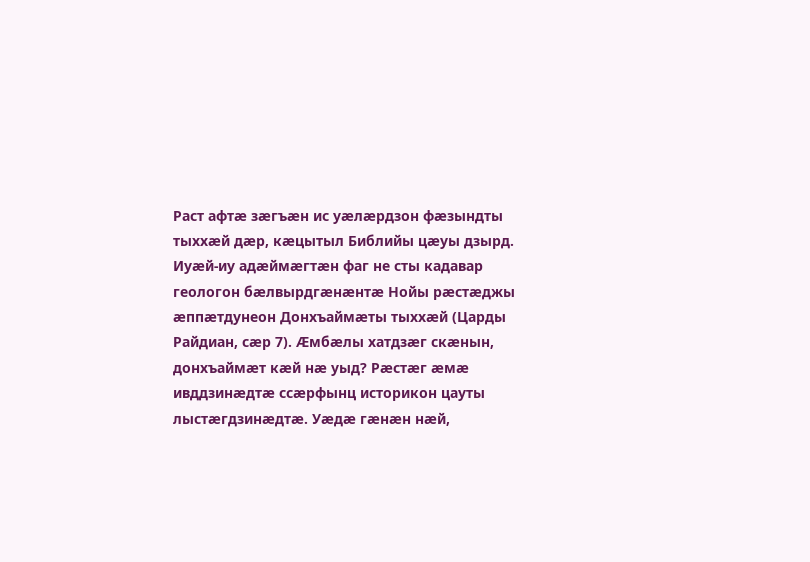Раст афтӕ зӕгъӕн ис уӕлӕрдзон фӕзындты тыххӕй дӕр, кӕцытыл Библийы цӕуы дзырд. Иуӕй-иу адӕймӕгтӕн фаг не сты кадавар геологон бӕлвырдгӕнӕнтӕ Нойы рӕстӕджы ӕппӕтдунеон Донхъаймӕты тыххӕй (Царды Райдиан, сӕр 7). Ӕмбӕлы хатдзӕг скӕнын, донхъаймӕт кӕй нӕ уыд? Рӕстӕг ӕмӕ ивддзинӕдтӕ ссӕрфынц историкон цауты лыстӕгдзинӕдтӕ. Уӕдӕ гӕнӕн нӕй,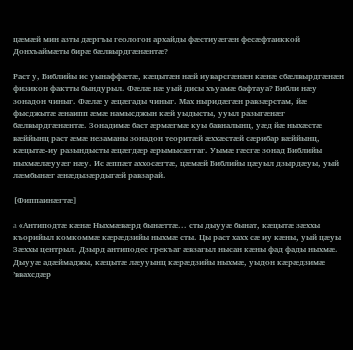цӕмӕй мин азты дӕргъы геологон архайды фӕстиуӕгӕн фесӕфтаиккой Донхъаймӕты бирӕ бӕлвырдгӕнӕнтӕ?

Раст у, Библийы ис уынаффӕтӕ, кӕцытӕн нӕй иуварсгӕнӕн кӕнӕ сбӕлвырдгӕнӕн физикон фактты бындурыл. Фӕлӕ нӕ уый дисы хъуамӕ бафтауа? Библи нӕу зонадон чиныг. Фӕлӕ у ӕцӕгады чиныг. Мах ныридӕгӕн равзӕрстам, йӕ фысджытӕ ӕнаипп ӕмӕ намысджын кӕй уыдысты, ууыл разыгӕнӕг бӕлвырдгӕнӕнтӕ. Зонадимӕ баст ӕрмӕгмӕ куы бавналынц, уӕд йӕ ныхӕстӕ вӕййынц раст ӕмӕ незаманы зонадон теоритӕй ӕххӕстӕй сӕрибар вӕййынц, кӕцытӕ-иу разындысты ӕцӕгдӕр ӕрымысӕггаг. Уымӕ гӕсгӕ зонад Библийы ныхмӕлӕууӕг нӕу. Ис ӕппӕт аххосӕгтӕ, цӕмӕй Библийы цӕуыл дзырдӕуы, уый лӕмбынӕг ӕнӕдызӕрдыгӕй равзарай.

[Фиппаинӕгтӕ]

a «Антиподтӕ кӕнӕ Ныхмӕвӕрд бынӕттӕ... сты дыууӕ бынат, кӕцытӕ зӕххы къорийыл комкоммӕ кӕрӕдзийы ныхмӕ сты. Цы раст хахх сӕ иу кӕны, уый цӕуы Зӕххы центрыл. Дзырд антиподес грекъаг ӕвзагыл нысан кӕны фад фады ныхмӕ. Дыууӕ адӕймаджы, кӕцытӕ лӕууынц кӕрӕдзийы ныхмӕ, уыдон кӕрӕдзимӕ ’ввахсдӕр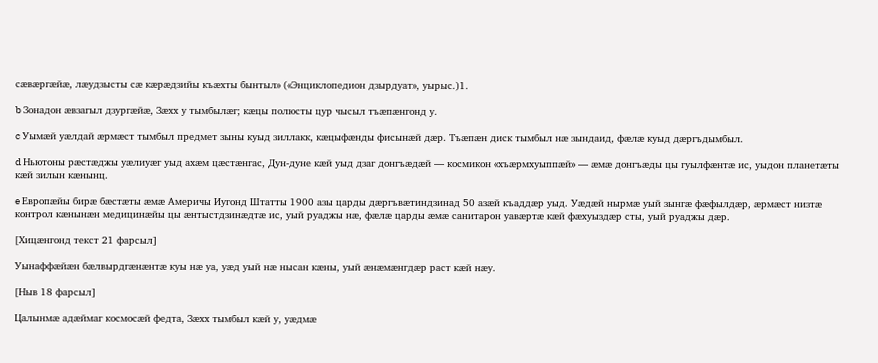сӕвӕргӕйӕ, лӕудзысты сӕ кӕрӕдзийы къӕхты бынтыл» («Энциклопедион дзырдуат», уырыс.)1.

b Зонадон ӕвзагыл дзургӕйӕ, Зӕхх у тымбылӕг; кӕцы полюсты цур чысыл тъӕпӕнгонд у.

c Уымӕй уӕлдай ӕрмӕст тымбыл предмет зыны куыд зиллакк, кӕцыфӕнды фисынӕй дӕр. Тъӕпӕн диск тымбыл нӕ зындаид, фӕлӕ куыд дӕргъдымбыл.

d Ньютоны рӕстӕджы уӕлиуӕг уыд ахӕм цӕстӕнгас, Дун-дуне кӕй уыд дзаг донгъӕдӕй — космикон «хъӕрмхуыппӕй» — ӕмӕ донгъӕды цы гуылфӕнтӕ ис, уыдон планетӕты кӕй зилын кӕнынц.

e Европӕйы бирӕ бӕстӕты ӕмӕ Америчы Иугонд Штатты 1900 азы царды дӕргъвӕтиндзинад 50 азӕй къаддӕр уыд. Уӕдӕй нырмӕ уый зынгӕ фӕфылдӕр, ӕрмӕст низтӕ контрол кӕнынӕн медицинӕйы цы ӕнтыстдзинӕдтӕ ис, уый руаджы нӕ, фӕлӕ царды ӕмӕ санитарон уавӕртӕ кӕй фӕхуыздӕр сты, уый руаджы дӕр.

[Хицӕнгонд текст 21 фарсыл]

Уынаффӕйӕн бӕлвырдгӕнӕнтӕ куы нӕ уа, уӕд уый нӕ нысан кӕны, уый ӕнӕмӕнгдӕр раст кӕй нӕу.

[Ныв 18 фарсыл]

Цалынмӕ адӕймаг космосӕй федта, Зӕхх тымбыл кӕй у, уӕдмӕ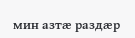мин азтӕ раздӕр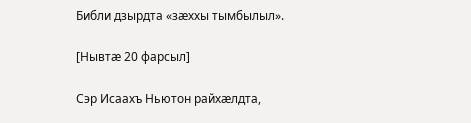Библи дзырдта «зӕххы тымбылыл».

[Нывтӕ 20 фарсыл]

Сэр Исаахъ Ньютон райхӕлдта,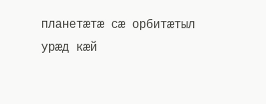планетӕтӕ сӕ орбитӕтыл урӕд кӕй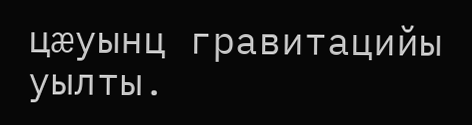цӕуынц гравитацийы уылты.